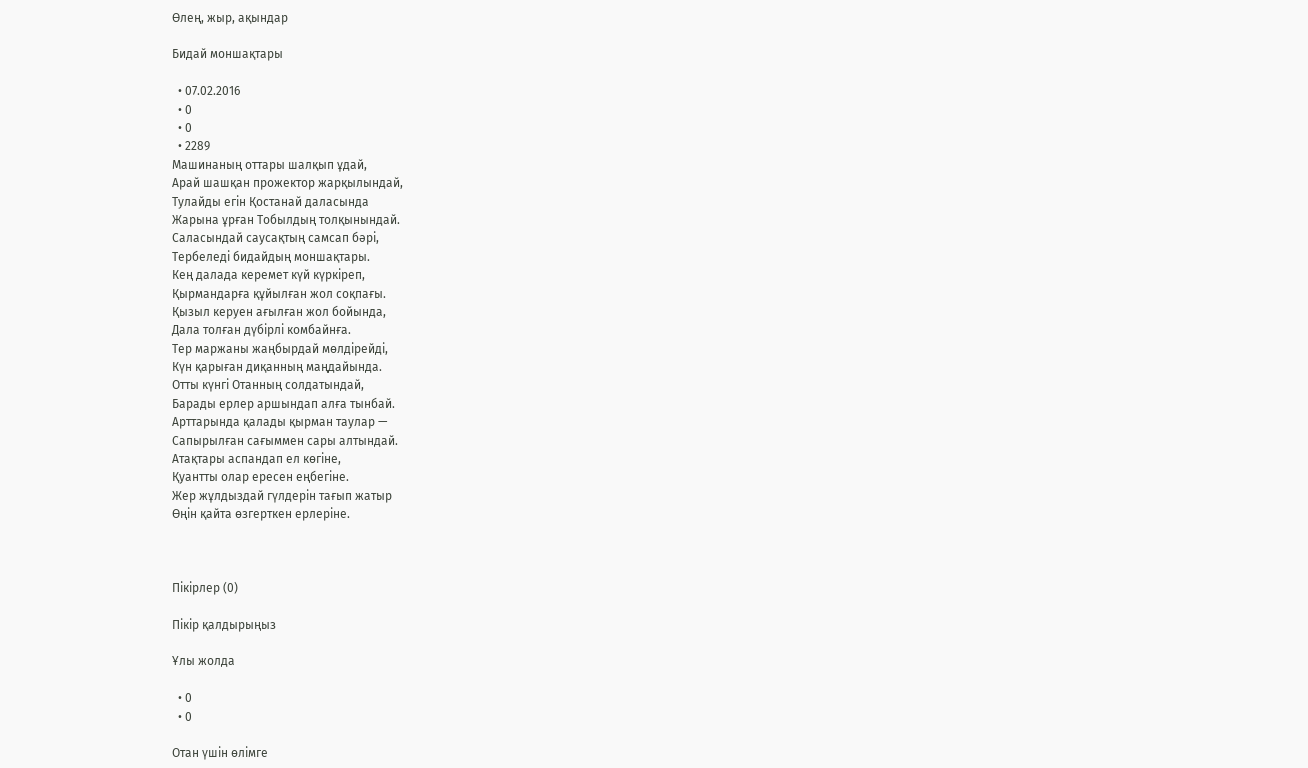Өлең, жыр, ақындар

Бидай моншақтары

  • 07.02.2016
  • 0
  • 0
  • 2289
Машинаның оттары шалқып ұдай,
Арай шашқан прожектор жарқылындай,
Тулайды егін Қостанай даласында
Жарына ұрған Тобылдың толқынындай.
Саласындай саусақтың самсап бәрі,
Тербеледі бидайдың моншақтары.
Кең далада керемет күй күркіреп,
Қырмандарға құйылған жол соқпағы.
Қызыл керуен ағылған жол бойында,
Дала толған дүбірлі комбайнға.
Тер маржаны жаңбырдай мөлдірейді,
Күн қарыған диқанның маңдайында.
Отты күнгі Отанның солдатындай,
Барады ерлер аршындап алға тынбай.
Арттарында қалады қырман таулар —
Сапырылған сағыммен сары алтындай.
Атақтары аспандап ел көгіне,
Қуантты олар ересен еңбегіне.
Жер жұлдыздай гүлдерін тағып жатыр
Өңін қайта өзгерткен ерлеріне.



Пікірлер (0)

Пікір қалдырыңыз

Ұлы жолда

  • 0
  • 0

Отан үшін өлімге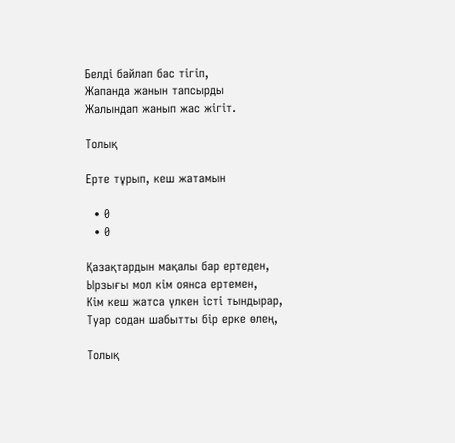Белді байлап бас тігіп,
Жапанда жанын тапсырды
Жалындап жанып жас жігіт.

Толық

Ерте тұрып, кеш жатамын

  • 0
  • 0

Қазақтардын мақалы бар ертеден,
Ырзығы мол кім оянса ертемен,
Кім кеш жатса үлкен істі тындырар,
Туар содан шабытты бір ерке өлең,

Толық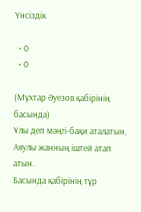Үнсіздік

  • 0
  • 0

(Мұхтар Әуезов қабірінің басында)
Ұлы деп мәңгі-бақи аталатын,
Аяулы жанның іштей атап атын.
Басында қабірінің тұр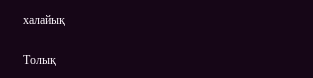халайық

Толық